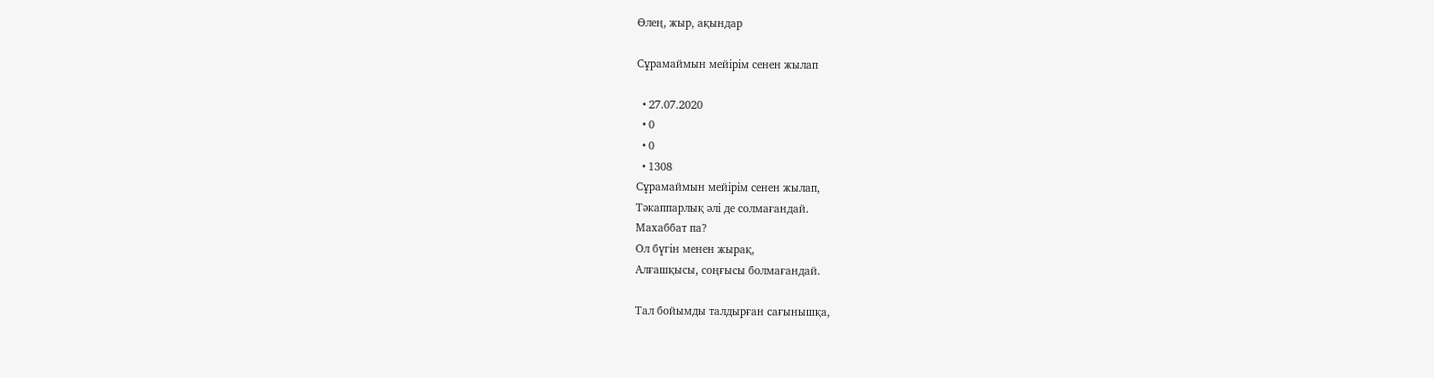Өлең, жыр, ақындар

Сұрамаймын мейірім сенен жылап

  • 27.07.2020
  • 0
  • 0
  • 1308
Сұрамаймын мейірім сенен жылап,
Тәкаппарлық әлі де солмағандай.
Махаббат па?
Ол бүгін менен жырақ,
Алғашқысы, соңғысы болмағандай.

Тал бойымды талдырған сағынышқа,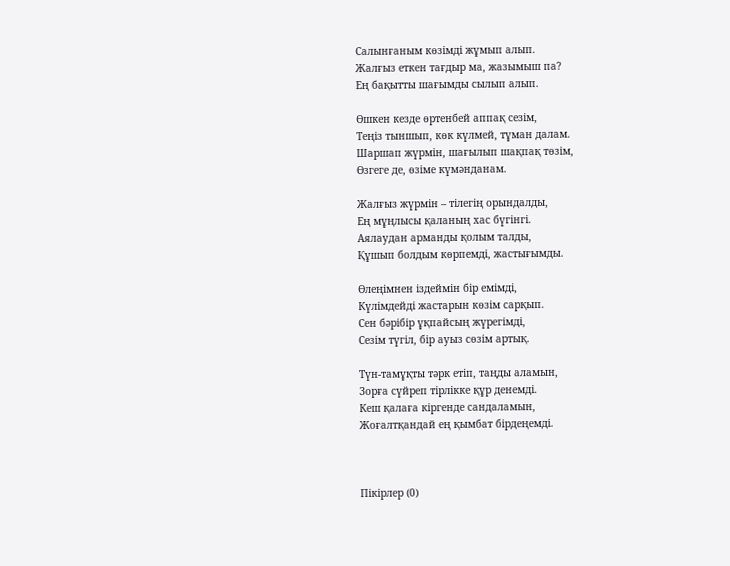Салынғаным көзімді жұмып алып.
Жалғыз еткен тағдыр ма, жазымыш па?
Ең бақытты шағымды сылып алып.

Өшкен кезде өртенбей аппақ сезім,
Теңіз тыншып, көк күлмей, тұман далам.
Шаршап жүрмін, шағылып шақпақ төзім,
Өзгеге де, өзіме күмәнданам.

Жалғыз жүрмін – тілегің орындалды,
Ең мұңлысы қаланың хас бүгінгі.
Аялаудан арманды қолым талды,
Құшып болдым көрпемді, жастығымды.

Өлеңімнен іздеймін бір емімді,
Күлімдейді жастарын көзім сарқып.
Сен бәрібір ұқпайсың жүрегімді,
Сезім түгіл, бір ауыз сөзім артық.

Түн-тамұқты тәрк етіп, таңды аламын,
Зорға сүйреп тірлікке құр денемді.
Кеш қалаға кіргенде сандаламын,
Жоғалтқандай ең қымбат бірдеңемді.



Пікірлер (0)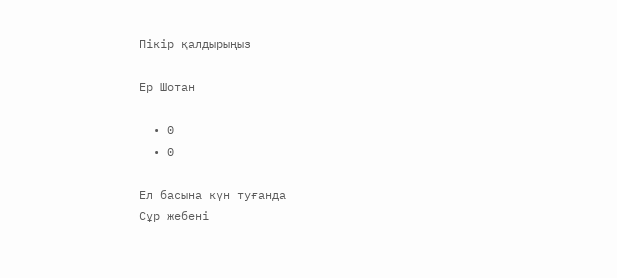Пікір қалдырыңыз

Ер Шотан

  • 0
  • 0

Ел басына күн туғанда
Сұр жебені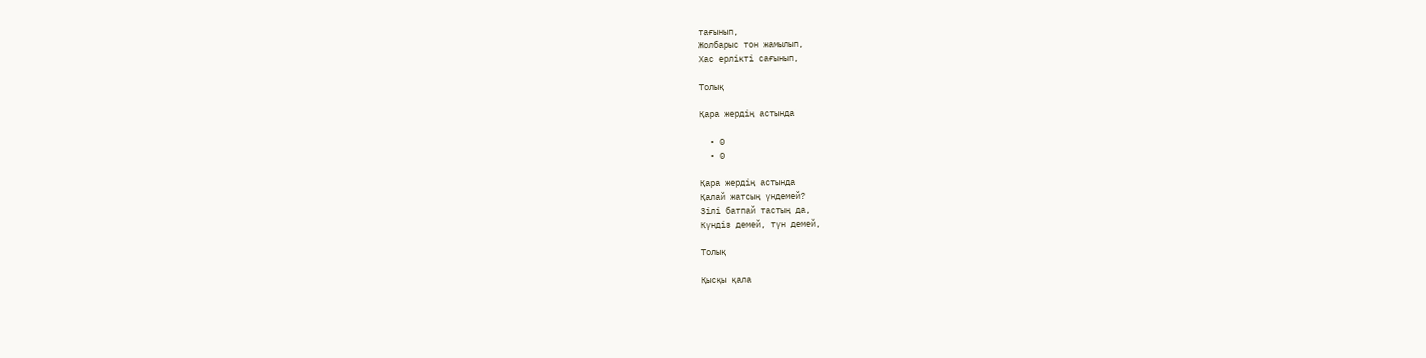тағынып,
Жолбарыс тон жамылып,
Хас ерлікті сағынып,

Толық

Қара жердің астында

  • 0
  • 0

Қара жердің астында
Қалай жатсың үндемей?
Зілі батпай тастың да,
Күндіз демей, түн демей,

Толық

Қысқы қала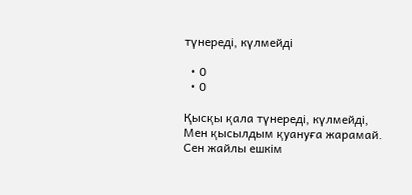түнереді, күлмейді

  • 0
  • 0

Қысқы қала түнереді, күлмейді,
Мен қысылдым қуануға жарамай.
Сен жайлы ешкім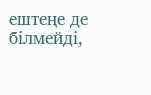ештеңе де білмейді,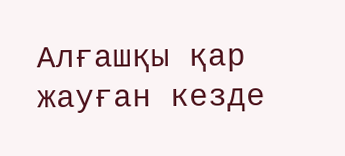Алғашқы қар жауған кезде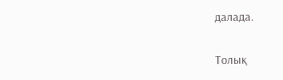далада.

Толық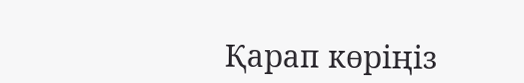Қарап көріңіз